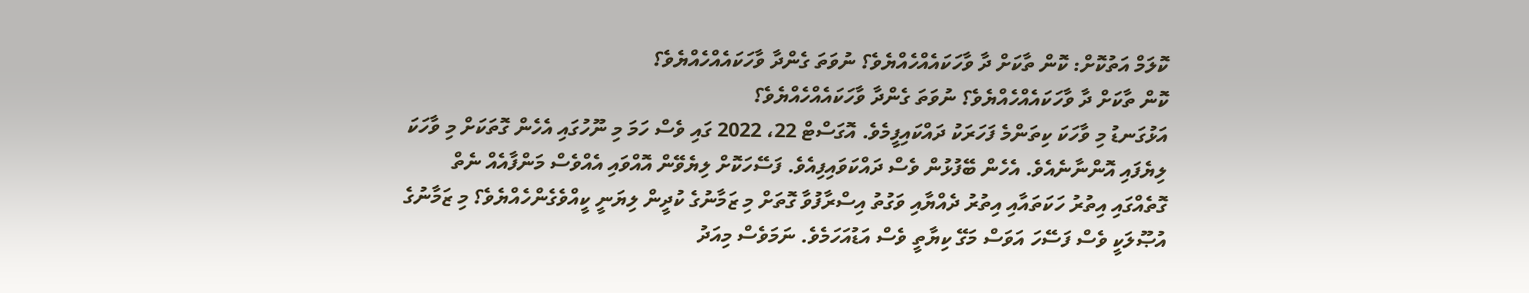ކޮލަމް އަތުކޮށް: ކޮން ތާކަށް ދާ ވާހަކައެއްހެއްޔެވެ؟ ނުވަތަ ގެންދާ ވާހަކައެއްހެއްޔެވެ؟
ކޮން ތާކަށް ދާ ވާހަކައެއްހެއްޔެވެ؟ ނުވަތަ ގެންދާ ވާހަކައެއްހެއްޔެވެ؟
އަޅުގަނޑު މި ވާހަކަ ކިތަންމެ ފަހަރަކު ދައްކައިފީމެވެ. އޮގަސްޓް 22، 2022 ގައި ވެސް ހަމަ މި ނޫހުގައި އެހެން ގޮތަކަށް މި ވާހަކަ ލިޔެފައި އޮންނާނެއެވެ. އެހެން ބޭފުޅުން ވެސް ދައްކަވައިފިއެވެ. ފަސޭހަކޮށް ލިޔެވޭން އޮއްވައި އެއްވެސް މަންފާއެއް ނެތް ގޮތެއްގައި އިތުރު ހަކަތައާއި އިތުރު ދެއްޔާއި ވަގުތު އިސްރާފުވާ ގޮތަށް މި ޒަމާނުގެ ކުދީން ލިޔަނީ ކީއްވެގެންހެއްޔެވެ؟ މި ޒަމާނުގެ އުޞޫލަކީ ވެސް ފަސޭހަ އަވަސް މަގޭ ކިޔާތީ ވެސް އަޑުއަހަމެވެ. ނަމަވެސް މިއަދު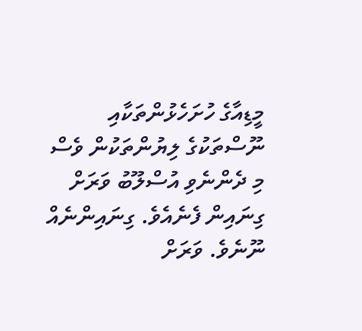މީޑިއާގެ ހުށަހެޅުންތަކާއި ނޫސްތަކުގެ ލިޔުންތަކުން ވެސް މި ދެންނެވި އުސްލޫބު ވަރަށް ގިނައިން ފެނެއެވެ. ގިނައިންނެއް ނޫނެވެ. ވަރަށް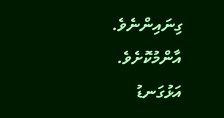ގިނައިންނެވެ. އާންމުކޮށެވެ.
އަޅުގަނޑު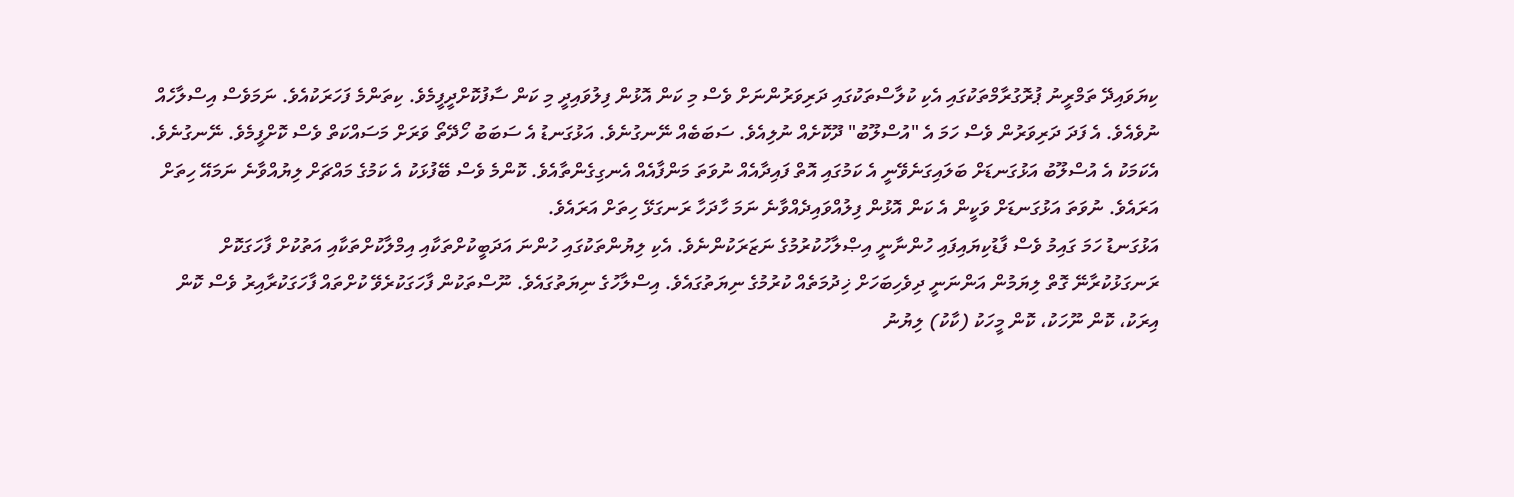ކިޔަވައިދޭ ތަމްރީނު ޕުރޮގުރާމްތަކުގައި އެކި ކުލާސްތަކުގައި ދަރިވަރުންނަށް ވެސް މި ކަން އޮޅުން ފިލުވައިދީ މި ކަން ސާފުކޮށްދީފީމެވެ. ކިތަންމެ ފަހަރަކުއެވެ. ނަމަވެސް އިސްލާހެއް ނުވެއެވެ. އެ ފަދަ ދަރިވަރުން ވެސް ހަމަ އެ "އުސްލޫބު" ދޫކޮށެއް ނުލިއެވެ. ސަބަބެއް ނޭނގުނެވެ. އަޅުގަނޑު އެ ސަބަބު ހޯދޭތޯ ވަރަށް މަސައްކަތް ވެސް ކޮށްފީމެވެ. ނޭނގުނެވެ. އެކަމަކު އެ އުސްލޫބު އަޅުގަނޑަށް ބަލައިގަނެވޭނީ އެ ކަމުގައި އޮތް ފައިދާއެއް ނުވަތަ މަންފާއެއް އެނގިގެންތާއެވެ. ކޮންމެ ވެސް ބޭފުޅަކު އެ ކަމުގެ މައްޗަށް ލިޔުއްވާނެ ނަމައޭ ހިތަށް އަރައެވެ. ނުވަތަ އަޅުގަނޑަށް ވަކީން އެ ކަން އޮޅުން ފިލުއްވައިދެއްވާނެ ނަމަ ހާދަހާ ރަނގަޅޭ ހިތަށް އަރައެވެ.
އަޅުގަނޑު ހަމަ ގައިމު ވެސް ފާޑުކިޔައިފައި ހުންނާނީ އިޞްލާހުކުރުމުގެ ނަޒަރަކުންނެވެ. އެކި ލިޔުންތަކުގައި ހުންނަ އަދަބީކުށްތަކާއި އިމްލާކުށްތަކާއި އަތުކުށް ފާހަގަކޮށް ރަނގަޅުކުރާނޭ ގޮތް ލިޔަމުން އަންނަނީ ދިވެހިބަހަށް ޚިދުމަތެއް ކުރުމުގެ ނިޔަތުގައެވެ. އިސްލާހުގެ ނިޔަތުގައެވެ. ނޫސްތަކުން ފާހަގަކުރެވޭ ކުށްތައް ފާހަގަކުރާއިރު ވެސް ކޮން އިރަކު، ކޮން ނޫހަކު، ކޮން މީހަކު (ކާކު) ލިޔުނު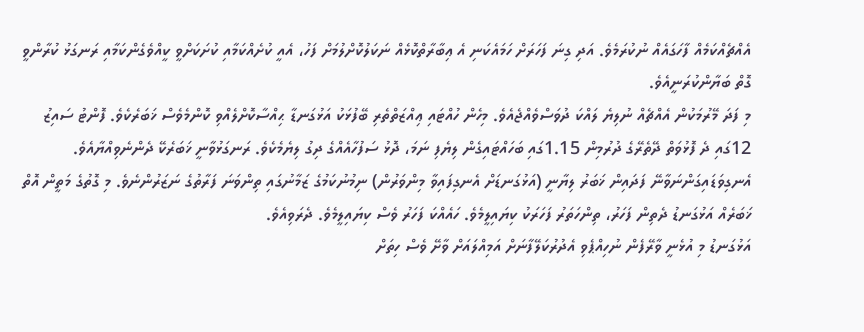އެއްޗެއްކަމެއް ފާހަގައެއް ނުކުރަމެވެ. އަދި ގިނަ ފަހަރަށް ހަމައެކަނި އެ ޢިބާރާތްކޮޅެއް ނަކަލުކޮށްލުމަށް ފަހު، އެއީ ކުށެއްކަމާއި ކުށަކަށްވީ ކީއްވެގެންކަމާއި ރަނގަޅު ކުރާންވީ ގޮތް ބަޔާންކުރަނީއެވެ.
މި ފަދަ މޭރުމަކުން އެއްޗެއް ނުލިޔެ ލައްކަ ދުވަސްވެއްޖެއެވެ. މިހެން ހުއްޓައި ޢިއްޒަތްތެރި ބޭފުޅަކު އަޅުގަނޑާ ޙިއްސާކޮށްލެއްވި ކޮންމެވެސް ޚަބަރެކެވެ. ފޮންޓު ސައިޒު 12ގައި ދެ ފޮޅުވަތް ދޭތެރޭގެ ދުރުމިން 1.15ގައި ބަހައްޓައިގެން ލިޔެފި ނަމަ، ދޮޅު ސަފުހާއެއްގެ ދިގު ލިޔެމެކެވެ. ރަނގަޅުވާނީ ޚަބަރެކޭ ދެންނެވިއްޔާއެވެ.
އެނގިވަޑައިގަންނަވާނޭ ފަދައިން ޚަބަރު ލިޔާނީ (އަޅުގަނޑަށް އެނގިފައިވާ މިންވަރުން) ނިމުނުކަމުގެ ޒަމާނުގައި ތިންވަނަ ފަރާތުގެ ނަޒަރުންނެވެ. މި ގޮތުގެ މަތީން އޮތް ޚަބަރެއް އަޅުގަނޑު ދެތިން ފަހަރު، ތިންހަތަރު ފަހަރަކު ކިޔައިލީމެވެ. ހައެއްކަ ފަހަރު ވެސް ކިޔައިލީމެވެ. ދެރަވިއެވެ.
އަޅުގަނޑު މި އުޅެނީ ވާރޭފެން ނުހިއްޕެވި އެދުރުކަލޭފާނަށް އަމިއްލައަށް ވާށޭ ވެސް ހިތަށް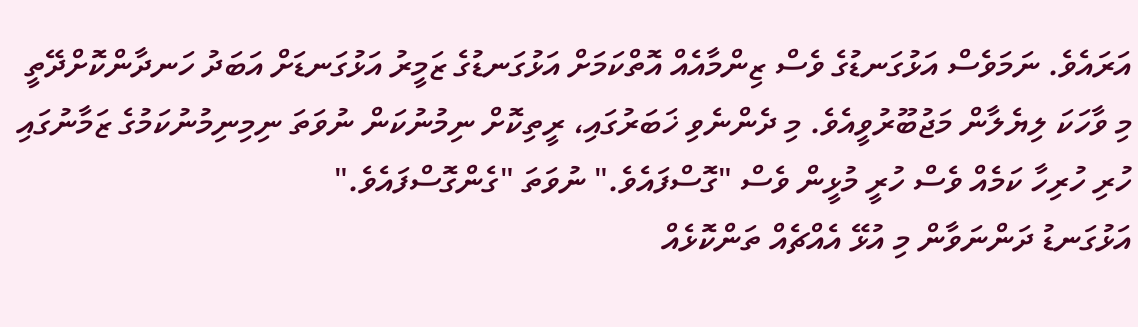އަރައެވެ. ނަމަވެސް އަޅުގަނޑުގެ ވެސް ޒިންމާއެއް އޮތްކަމަށް އަޅުގަނޑުގެ ޒަމީރު އަޅުގަނޑަށް އަބަދު ހަނދާންކޮށްދޭތީ މި ވާހަކަ ލިޔެލާން މަޖުބޫރުވީއެވެ. މި ދެންނެވި ޚަބަރުގައި، ރީތިކޮށް ނިމުނުކަން ނުވަތަ ނިމިނިމުނުކަމުގެ ޒަމާނުގައި ހުރި ހުރިހާ ކަމެއް ވެސް ހުރީ މުޅީން ވެސް "ގޮސްފައެވެ." ނުވަތަ "ގެންގޮސްފައެވެ."
އަޅުގަނޑު ދަންނަވާން މި އުޅޭ އެއްޗެއް ތަންކޮޅެއް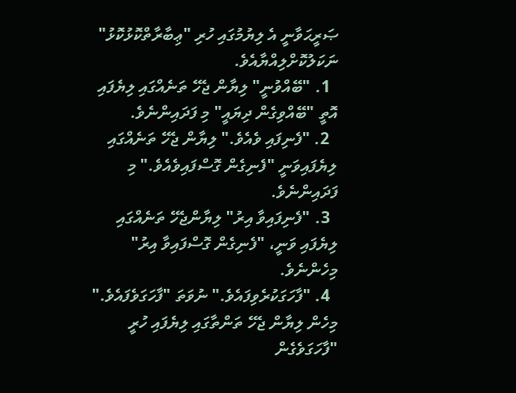ޞަރީޙަވާނީ އެ ލިޔުމުގައި ހުރި "ޢިބާރާތްކޮޅުކޮޅު" ނަކަލުކޮށްލިއްޔާއެވެ.
  1. "ބޭއްވުނީ" ލިޔާން ޖެހޭ ތަނެއްގައި ލިޔެފައި އޮތީ "ބޭއްވިގެން ދިޔައީ" މި ފަދައިންނެވެ.
  2. "ފެނިފައި ވެއެވެ." ލިޔާން ޖެހޭ ތަނެއްގައި ލިޔެފައިވަނީ "ފެނިގެން ގޮސްފައިވެއެވެ." މި ފަދައިންނެވެ.
  3. "ފެނިފައިވާ އިރު" ލިޔާންޖެހޭ ތަނެއްގައި ލިޔެފައި ވަނީ، "ފެނިގެން ގޮސްފައިވާ އިރު" މިހެންނެވެ.
  4. "ފާހަގަކުރެވިފައެވެ." ނުވަތަ "ފާހަގަވެފައެވެ." މިހެން ލިޔާން ޖެހޭ ތަންތާގައި ލިޔެފައި ހުރީ "ފާހަގަވެގެން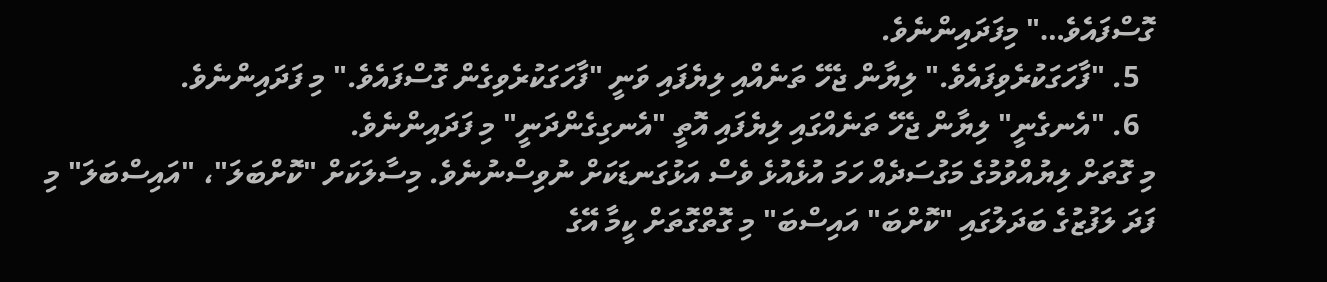ގޮސްފައެވެ…" މިފަދައިންނެވެ.
  5. "ފާހަގަކުރެވިފައެވެ." ލިޔާން ޖެހޭ ތަނެއްއި ލިޔެފައި ވަނީ "ފާހަގަކުރެވިގެން ގޮސްފައެވެ." މި ފަދައިންނެވެ.
  6. "އެނގެނީ" ލިޔާން ޖެހޭ ތަނެއްގައި ލިޔެފައި އޮތީ "އެނގިގެންދަނީ" މި ފަދައިންނެވެ.
މި ގޮތަށް ލިޔުއްވުމުގެ މަގުސަދެއް ހަމަ އުޅެއުޅެ ވެސް އަޅުގަނޑަކަށް ނުވިސްނުނެވެ. މިސާލަކަށް "ކޮށްބަލަ"، "އައިސްބަލަ" މި ފަދަ ލަފުޒުގެ ބަދަލުގައި "ކޮށްބަ" އައިސްބަ" މި ގޮތްގޮތަށް ކީމާ އޭގެ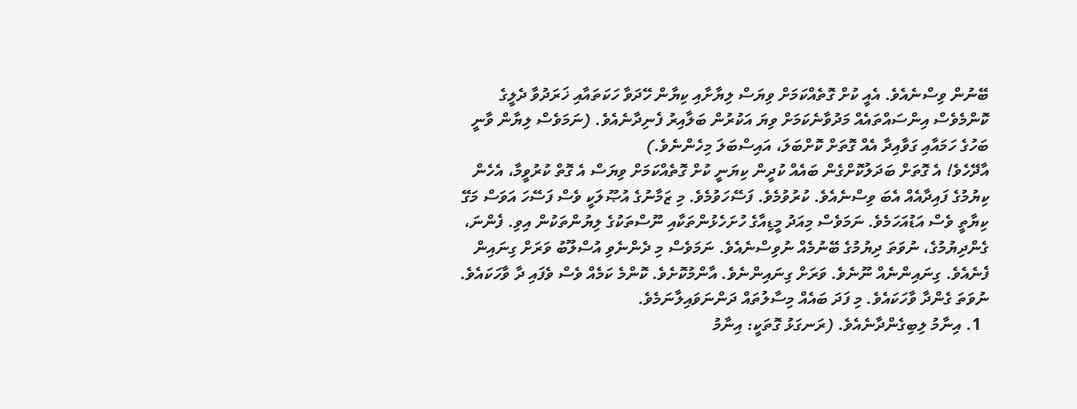ބޭނުން ވިސްނެއެވެ. އެއީ ކުށް ގޮތެއްކަމަށް ވިޔަސް ލިޔާށާއި ކިޔާން ހޭދަވާ ހަކަތައާއި ޚަރަދުވާ ދެލީގެ ކޮންމެވެސް އިންސައްތައެއް މަދުވާނެކަމަށް ވިޔަ އަކުރުން ބަލާއިރު ފެނިދާނެއެވެ. (ނަމަވެސް ލިޔާން ވާނީ ބަހުގެ ހަމައާއި ގަވާއިދާ އެއް ގޮތަށް ކޮށްބަލަ، އައިސްބަލަ މިހެންނެވެ.)
އާދޭހެވެ! އެ ގޮތަށް ބަދަލުކޮށްގެން ބައެއް ކުދީން ކިޔަނީ ކުށް ގޮތެއްކަމަށް ވިޔަސް އެ ގޮތް ކުރުވީމާ، އެހެން ކިޔުމުގެ ފައިދާއެއް އެބަ ވިސްނެއެވެ. ކުރުވުމެވެ. ފަސޭހަވުމެވެ. މި ޒަމާނުގެ އުޞޫލަކީ ވެސް ފަސޭހަ އަވަސް މަގޭ ކިޔާތީ ވެސް އަޑުއަހަމެވެ. ނަމަވެސް މިއަދު މީޑިއާގެ ހުށަހެޅުންތަކާއި ނޫސްތަކުގެ ލިޔުންތަކުން އިވި. ފެންނަ، ގެންދިޔުމުގެ، ނުވަތަ ދިޔުމުގެ ބޭނުމެއް ނުވިސްނެއެވެ. ނަމަވެސް މި ދެންނެވި އުސްލޫބު ވަރަށް ގިނައިން ފެނެއެވެ. ގިނައިންނެއް ނޫނެވެ. ވަރަށް ގިނައިންނެވެ. އާންމުކޮށެވެ. ކޮންމެ ކަމެއް ވެސް ވެފައި ދާ ވާހަކައެވެ. ނުވަތަ ގެންދާ ވާހަކައެވެ. މި ފަދަ ބައެއް މިސާލުތައް ދަންނަވައިލާނަމެވެ.
  1. އިނާމު ލިބިގެންދާނެއެވެ. (ރަނގަޅު ގޮތަކީ: އިނާމު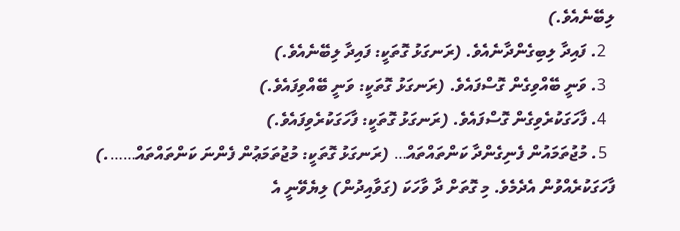ލިބޭނެއެވެ.)
  2. ފައިދާ ލިބިގެންދާނެއެވެ. (ރަނގަޅު ގޮތަކީ: ފައިދާ ލިބޭނެއެވެ.)
  3. ވަނީ ބޭއްވިގެން ގޮސްފައެވެ. (ރަނގަޅު ގޮތަކީ: ވަނީ ބޭއްވިފައެވެ.)
  4. ފާހަގަކުރެވިގެން ގޮސްފައެވެ. (ރަނގަޅު ގޮތަކީ: ފާހަގަކުރެވިފައެވެ.)
  5. މުޖުތަމައުން ފެނިގެންދާ ކަންތައްތައް… (ރަނގަޅު ގޮތަކީ: މުޖުތަމަޢުން ފެންނަ ކަންތައްތައް…….)
ފާހަގަކުރެއްވުން އެދެމެވެ. މި ގޮތަށް ދާ ވާހަކަ (ގަވާއިދުން) ލިޔެވޭނީ އެ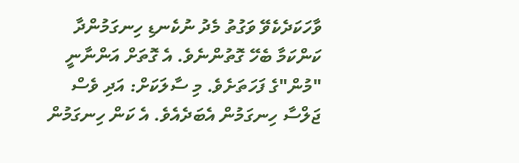ވާހަކަދެކެވޭ ވަގުތު މެދު ނުކެނޑި ހިނގަމުންދާ ކަންކަމާ ބެހޭ ގޮތުންނެވެ. އެ ގޮތަށް އަންނާނީ "މުން"ގެ ފަހަތަށެވެ. މި ސާލަކަށް: އަދި ވެސް ޖަލްސާ ހިނގަމުން އެބަދެއެވެ. އެ ކަން ހިނގަމުން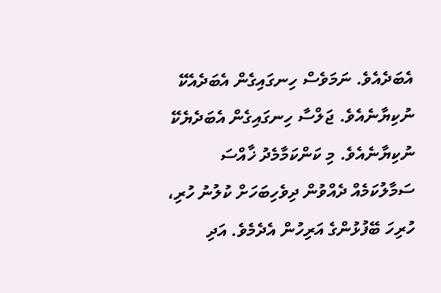އެބަދެއެވެ. ނަމަވެސް ހިނގައިގެން އެބަދެއެކޭ ނުކިޔާނެއެވެ. ޖަލްސާ ހިނގައިގެން އެބަދެޔެކޭ ނުކިޔާނެއެވެ. މި ކަންކަމާމެދު ޚާއްސަ ސަމާލުކަމެއް ދެއްވުން ދިވެހިބަހަށް ކުލުނު ހުރި، ހުރިހަ ބޭފުޅުންގެ އަރިހުން އެދެމެވެ. އަދި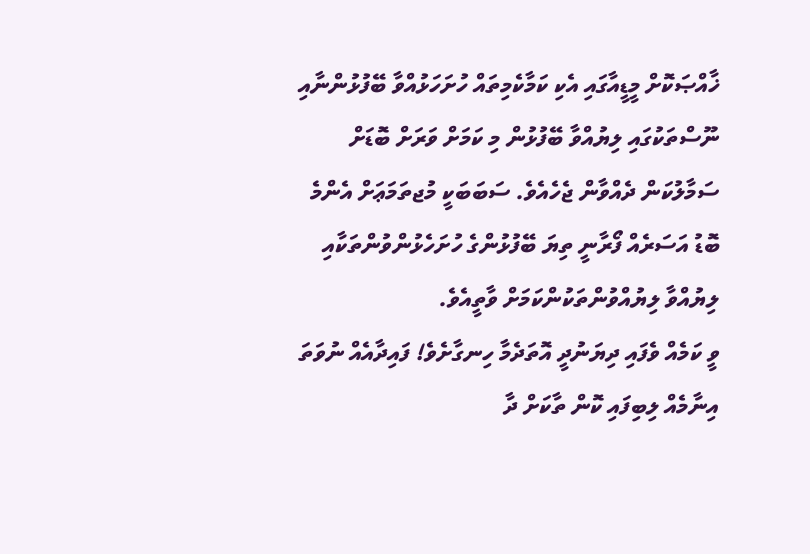ޚާއްޞަކޮށް މީޑީއާގައި އެކި ކަމާކެމިތައް ހުށަހަޅުއްވާ ބޭފުޅުންނާއި ނޫސްތަކުގައި ލިޔުއްވާ ބޭފުޅުން މި ކަމަށް ވަރަށް ބޮޑަށް ސަމާލުކަން ދެއްވާން ޖެހެއެވެ. ސަބަބަކީ މުޖތަމަޢަށް އެންމެ ބޮޑު އަސަރެއް ފޯރާނީ ތިޔަ ބޭފުޅުންގެ ހުށަހެޅުންވުންތަކާއި ލިޔުއްވާ ލިޔުއްވުންތަކުންކަމަށް ވާތީއެވެ.
ވީ ކަމެއް ވެފައި ދިޔަނުދީ އޮތަދެމާ ހިނގާށެވެ! ފައިދާއެއް ނުވަތަ އިނާމެއް ލިބިފައި ކޮން ތާކަށް ދާ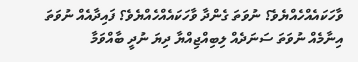ވާހަކައެއްހެއްޔެވެ؟ ނުވަތަ ގެންދާ ވާހަކައެއްހެއްޔެވެ؟ ފައިދާއެއް ނުވަތަ އިނާމެއް ނުވަތަ ސަނަދެއް ލިބިއްޖިއްޔާ ދިޔަ ނުދީ ބާއްވަމާ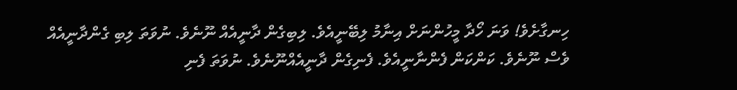ހިނގާށެވެ! ވަނަ ހޯދާ މީހުންނަށް އިނާމު ލިބޭނީއެވެ. ލިބިގެން ދާނީއެއް ނޫނެވެ. ނުވަތަ ލިބި ގެންދާނީއެއް ވެސް ނޫނެވެ. ކަންކަން ފެންނާނީއެވެ. ފެނިގެން ދާނީއެއްނޫނެވެ. ނުވަތަ ފެނި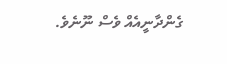ގެންދާނީއެއް ވެސް ނޫނެވެ.